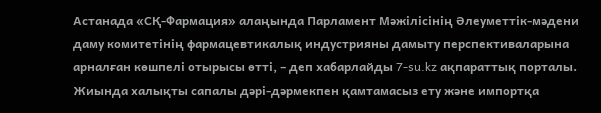Астанада «СҚ-Фармация» алаңында Парламент Мәжілісінің Әлеуметтік-мәдени даму комитетінің фармацевтикалық индустрияны дамыту перспективаларына арналған көшпелі отырысы өтті, – деп хабарлайды 7-su.kz ақпараттық порталы.
Жиында халықты сапалы дәрі-дәрмекпен қамтамасыз ету және импортқа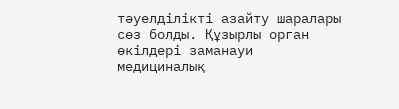тәуелділікті азайту шаралары сөз болды. Құзырлы орган өкілдері заманауи медициналық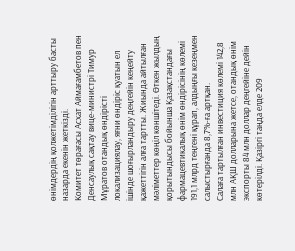өнімдердің қолжетімділігін арттыру басты назарда екенін жеткізді.
Комитет төрағасы Асхат Аймағамбетов пен Денсаулық сақтау вице-министрі Тимур Мұратов отандық өндірісті локализациялау, яғни өндіріс қуатын ел ішінде шоғырландыру деңгейін кеңейту қажеттігін алға тартты. Жиында айтылған мәліметтер көңіл көншітеді. Өткен жылдың қорытындысы бойынша Қазақстандағы фармацевтикалық өнім өндірісінің көлемі 191,1 млрд теңгені құрап, алдыңғы кезеңмен салыстырғанда 8,7%-ға артқан.
Салаға тартылған инвестиция көлемі 142,8 млн АҚШ долларына жетсе, отандық өнім экспорты 84 млн доллар деңгейіне дейін көтерілді. Қазіргі таңда елде 209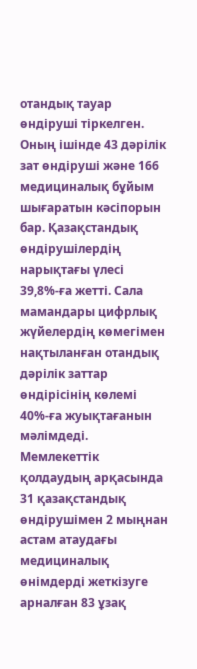отандық тауар өндіруші тіркелген. Оның ішінде 43 дәрілік зат өндіруші және 166 медициналық бұйым шығаратын кәсіпорын бар. Қазақстандық өндірушілердің нарықтағы үлесі 39,8%-ға жетті. Сала мамандары цифрлық жүйелердің көмегімен нақтыланған отандық дәрілік заттар өндірісінің көлемі 40%-ға жуықтағанын мәлімдеді.
Мемлекеттік қолдаудың арқасында 31 қазақстандық өндірушімен 2 мыңнан астам атаудағы медициналық өнімдерді жеткізуге арналған 83 ұзақ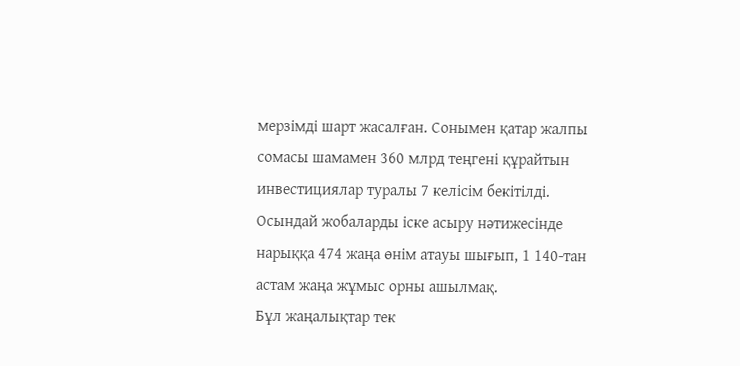мерзімді шарт жасалған. Сонымен қатар жалпы сомасы шамамен 360 млрд теңгені құрайтын инвестициялар туралы 7 келісім бекітілді. Осындай жобаларды іске асыру нәтижесінде нарыққа 474 жаңа өнім атауы шығып, 1 140-тан астам жаңа жұмыс орны ашылмақ.
Бұл жаңалықтар тек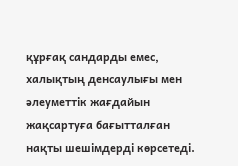құрғақ сандарды емес, халықтың денсаулығы мен әлеуметтік жағдайын жақсартуға бағытталған нақты шешімдерді көрсетеді.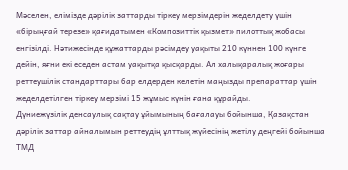Мәселен, елімізде дәрілік заттарды тіркеу мерзімдерін жеделдету үшін «бірыңғай терезе» қағидатымен «Композиттік қызмет» пилоттық жобасы енгізілді. Нәтижесінде құжаттарды рәсімдеу уақыты 210 күннен 100 күнге дейін, яғни екі еседен астам уақытқа қысқарды. Ал халықаралық жоғары реттеушілік стандарттары бар елдерден келетін маңызды препараттар үшін жеделдетілген тіркеу мерзімі 15 жұмыс күнін ғана құрайды.
Дүниежүзілік денсаулық сақтау ұйымының бағалауы бойынша, Қазақстан дәрілік заттар айналымын реттеудің ұлттық жүйесінің жетілу деңгейі бойынша ТМД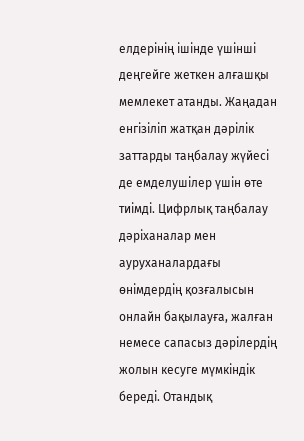елдерінің ішінде үшінші деңгейге жеткен алғашқы мемлекет атанды. Жаңадан енгізіліп жатқан дәрілік заттарды таңбалау жүйесі де емделушілер үшін өте тиімді. Цифрлық таңбалау дәріханалар мен ауруханалардағы өнімдердің қозғалысын онлайн бақылауға, жалған немесе сапасыз дәрілердің жолын кесуге мүмкіндік береді. Отандық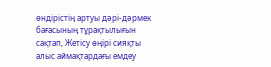өндірістің артуы дәрі-дәрмек бағасының тұрақтылығын сақтап, Жетісу өңірі сияқты алыс аймақтардағы емдеу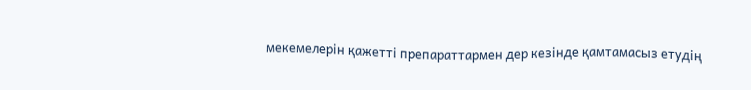мекемелерін қажетті препараттармен дер кезінде қамтамасыз етудің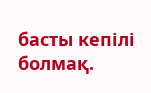басты кепілі болмақ.